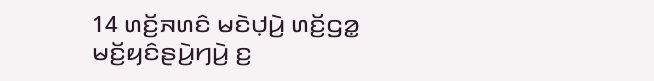14 ꤛꤢꤩ꤬ꤏꤛꤢꤨ ꤗꤢꤧꤓ꤫ꤣꤧ꤬ ꤛꤢꤩ꤬ꤞꤤ꤭ ꤗꤢꤩ꤬ꤟꤢꤨꤔꤣꤧ꤬ꤚꤣꤧ꤬ ꤢ꤬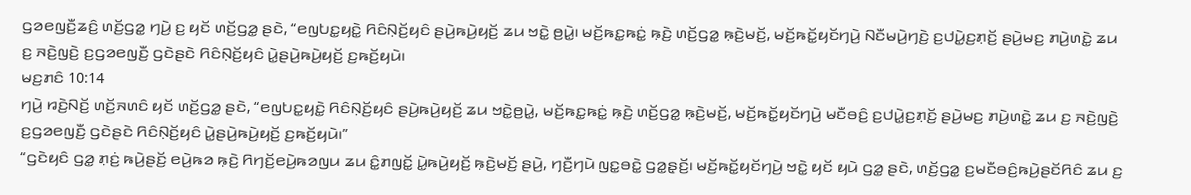ꤞꤤꤕꤜꤢꤪ꤬ꤘꤢꤨ꤬ ꤛꤢꤩ꤬ꤞꤤ꤭ ꤚꤣꤧ꤬ ꤢ꤬ ꤟꤢꤩ ꤛꤢꤩ꤬ꤞꤤ꤭ ꤔꤢꤧ, “ꤕꤜꤝꤢ꤭ꤟꤢꤧ꤭ ꤖꤢꤨꤡ꤫ꤢꤩ꤬ꤟꤢꤨ ꤔꤣꤧ꤬ꤒꤣꤧ꤬ꤟꤢꤩ꤬ ꤘꤣ ꤠꤢꤧ꤭ ꤥ꤬ꤣꤧ꤭꤯ ꤗꤢꤩ꤬ꤒꤢ꤭ꤒꤢꤦ꤭ ꤒ꤫ꤢꤧ꤬ ꤛꤢꤩ꤬ꤞꤤ꤭ ꤒ꤫ꤢꤧ꤬ꤗꤢꤩ꤬, ꤗꤢꤩ꤬ꤒꤢꤩ꤭ꤟꤢꤩꤚꤣꤧ꤬ ꤡꤢꤪꤗꤣꤧ꤬ꤚꤢꤧ꤬ ꤢ꤬ꤓꤣꤧ꤭ꤢ꤬ꤊ꤫ꤢꤩ꤬ ꤔꤣꤧ꤬ꤗꤢ꤬ ꤊꤣꤧ꤬ꤛꤢꤧ꤭ ꤘꤣ ꤢ꤬ ꤏꤢꤧ꤬ꤜꤢꤧ꤬ ꤢ꤬ꤞꤤꤕꤜꤢꤪ꤬ ꤞꤢꤧꤔꤢꤧ ꤖꤢꤨꤡ꤫ꤢꤩ꤬ꤟꤢꤨ ꤣꤧ꤭ꤔꤣꤧ꤬ꤒꤣꤧ꤬ꤟꤢꤩ꤬ ꤢ꤬ꤒꤢꤩ꤬ꤟꤣꤧ꤯
ꤗꤢ꤬ꤊꤢꤨ 10:14
ꤚꤣꤧ꤬ ꤙꤢꤧ꤬ꤡꤢꤩ꤬ ꤛꤢꤩ꤬ꤏꤛꤢꤨ ꤟꤢꤩ ꤛꤢꤩ꤬ꤞꤤ꤭ ꤔꤢꤧ, “ꤕꤜꤝꤢ꤭ꤟꤢꤧ꤭ ꤖꤢꤨꤡ꤫ꤢꤩ꤬ꤟꤢꤨ ꤔꤣꤧ꤬ꤒꤣꤧ꤬ꤟꤢꤩ꤬ ꤘꤣ ꤠꤢꤧ꤭ꤥ꤬ꤣꤧ꤭, ꤗꤢꤩ꤬ꤒꤢ꤭ꤒꤢꤦ꤭ ꤒ꤫ꤢꤧ꤬ ꤛꤢꤩ꤬ꤞꤤ꤭ ꤒ꤫ꤢꤧ꤬ꤗꤢꤩ꤬, ꤗꤢꤩ꤬ꤒꤢꤩ꤭ꤟꤢꤩꤚꤣꤧ꤬ ꤗꤢꤪꤋꤢꤨ꤬ ꤢ꤬ꤓꤣꤧ꤭ꤢ꤬ꤊ꤫ꤢꤩ꤬ ꤔꤣꤧ꤬ꤗꤢ꤬ ꤊꤣꤧ꤬ꤛꤢꤧ꤭ ꤘꤣ ꤢ꤬ ꤏꤢꤧ꤬ꤜꤢꤧ꤬ ꤢ꤬ꤞꤤꤕꤜꤢꤪ꤬ ꤞꤢꤧꤔꤢꤧ ꤖꤢꤨꤡ꤫ꤢꤩ꤬ꤟꤢꤨ ꤣꤧ꤭ꤔꤣꤧ꤬ꤒꤣꤧ꤬ꤟꤢꤩ꤬ ꤢ꤬ꤒꤢꤩ꤬ꤟꤣꤧ꤯”
“ꤞꤢꤧꤟꤢꤨ ꤞꤤ꤭ ꤊ꤫ꤢꤦ꤬ ꤒꤣꤧ꤬ꤔꤢꤩ꤬ ꤕꤣꤧ꤬ꤒꤤ ꤒ꤫ꤢꤧ꤬ ꤖꤚꤢꤩ꤬ꤕꤣꤧ꤬ꤒꤤꤜꤣ ꤘꤣ ꤢꤨ꤭ꤊꤜꤢꤩ꤭ ꤣꤧ꤭ꤒꤣꤧ꤬ꤟꤢꤩ꤬ ꤒ꤫ꤢꤧ꤬ꤗꤢꤩ꤬ ꤔꤣꤧ꤬, ꤚꤢꤪ꤬ꤚꤣꤧ ꤜꤢ꤭ꤋꤢꤧ꤭ ꤞꤤ꤭ꤔ꤫ꤢꤩ꤬꤯ ꤗꤢꤩ꤬ꤒꤢꤩ꤭ꤟꤢꤩꤚꤣꤧ꤬ ꤠꤢꤧ꤭ ꤟꤢꤩ ꤟꤣꤧ ꤞꤤ꤭ ꤔꤢꤧ, ꤛꤢꤩ꤬ꤞꤤ꤭ ꤢ꤬ꤗꤢꤪꤋꤢꤨ꤬ꤒꤣꤧ꤬ꤔꤢꤩꤖꤢꤨ ꤘꤣ ꤢ꤬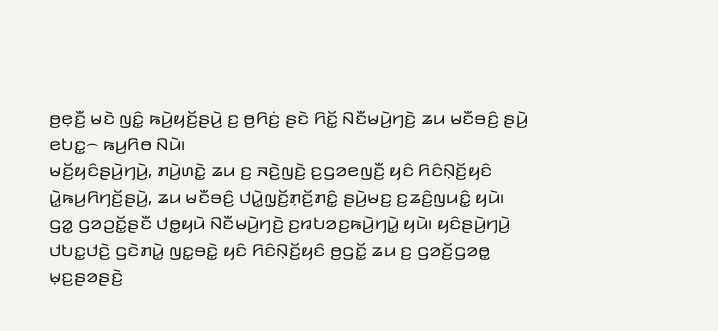ꤥ꤬ꤕ꤫ꤢꤪ꤬ ꤗꤢꤧ ꤜꤢꤨ꤭ ꤒꤣꤧ꤬ꤟꤢꤩ꤬ꤔꤣꤧ꤬ ꤢ꤬ ꤥ꤬ꤖꤢꤦ꤬ ꤔꤢꤧ ꤖꤢꤩ꤭ ꤡꤢꤪꤗꤣꤧ꤬ꤚꤢꤧ꤬ ꤘꤣ ꤗꤢꤪꤋꤢꤨ꤬ ꤔꤣꤧ꤬ ꤕꤝꤢ꤭꤮ ꤒꤣ꤬ꤖꤥ ꤡꤣꤧ꤯
ꤗꤢꤩ꤬ꤟꤢꤨꤔꤣꤧ꤬ꤚꤣꤧ꤬, ꤊꤣꤧ꤬ꤛꤢꤧ꤭ ꤘꤣ ꤢ꤬ ꤏꤢꤧ꤬ꤜꤢꤧ꤬ ꤢ꤬ꤞꤤꤕꤜꤢꤪ꤬ ꤟꤢꤨ ꤖꤢꤨꤡ꤫ꤢꤩ꤬ꤟꤢꤨ ꤣꤧ꤭ꤒꤣ꤬ꤖꤚꤢꤩ꤬ꤔꤣꤧ꤬, ꤘꤣ ꤗꤢꤪꤋꤢꤨ꤬ ꤓꤣꤧ꤭ꤜ꤫ꤢꤩ꤬ꤊ꤫ꤢꤩ꤬ꤊꤢꤨ꤭ ꤔꤣꤧ꤬ꤗꤢ꤬ ꤢ꤬ꤘꤢꤨ꤬ꤜꤣꤢꤨ꤭ ꤟꤣꤧ꤯
ꤞꤤ꤭ ꤞꤤꤑꤢꤩ꤭ꤔꤢꤪ ꤓꤥ꤭ꤟꤣꤧ ꤡꤢꤪꤗꤣꤧ꤬ꤚꤢꤧ꤬ ꤢ꤬ꤙꤝꤤꤢ꤬ꤒꤣꤧ꤬ꤚꤣꤧ꤭ ꤟꤣꤧ꤯ ꤟꤢꤨꤔꤣꤧ꤬ꤚꤣꤧ꤬ ꤓꤝꤢ꤭ꤓꤢꤧ꤬ ꤞꤢꤧꤊꤣꤧ꤭ ꤜꤢ꤭ꤋꤢꤧ꤭ ꤟꤢꤨ ꤖꤢꤨꤡ꤫ꤢꤩ꤬ꤟꤢꤨ ꤥ꤬ꤞꤢꤩ꤭ ꤘꤣ ꤢ꤬ ꤞꤤꤢꤩ꤬ꤞꤤꤥ꤭ ꤗ꤫ꤢ꤬ꤔꤤꤔꤢꤧ꤬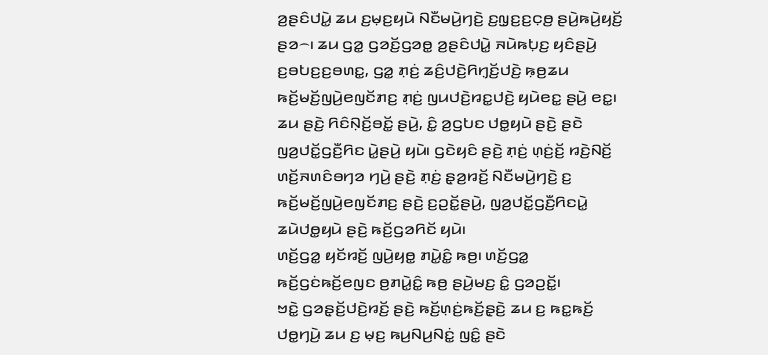ꤤ꤬ꤔꤢꤨꤓꤣꤧ꤭ ꤘꤣ ꤢ꤬ꤗ꤫ꤢ꤬ꤟꤣꤧ ꤡꤢꤪꤗꤣꤧ꤬ꤚꤢꤧ꤬ ꤢ꤬ꤜ꤫ꤢ꤬ꤢ꤬ꤍ꤫ꤥ꤬ ꤔꤣꤧ꤬ꤒꤣꤧ꤬ꤟꤢꤩ꤬ ꤔꤤ꤮꤯ ꤘꤣ ꤞꤤ꤭ ꤞꤤꤢꤩ꤬ꤞꤤꤥ꤭ ꤤ꤬ꤔꤢꤨꤓꤣꤧ꤭ ꤏꤣꤧꤒꤝ꤫ꤢ꤬ ꤟꤢꤨꤔꤣꤧ꤬ ꤢ꤬ꤋꤝꤢ꤬ꤢ꤬ꤋꤛꤢ꤭, ꤞꤤ꤭ ꤊ꤫ꤢꤦ꤬ ꤘꤢꤨ꤬ꤓꤢꤧ꤬ꤖꤚ꤫ꤢꤩ꤬ꤓꤢꤧ꤬ ꤒ꤫ꤥ꤬ꤘꤣ ꤒꤢꤩ꤬ꤗꤢꤩ꤬ꤜꤣꤧ꤬ꤕꤜꤢꤩꤊꤢ꤬ ꤊ꤫ꤢꤦ꤬ ꤜꤣꤓꤢꤧ꤬ꤙꤢ꤭ꤓꤢꤧ꤬ ꤟꤣꤧꤕꤢ꤭ ꤔꤣꤧ꤬ ꤕꤢ꤭꤯
ꤘꤣ ꤔꤢꤧ꤬ ꤖꤢꤨꤡ꤫ꤢꤩ꤬ꤋꤢꤩ꤭ ꤔꤣꤧ꤬, ꤢꤨ꤭ ꤤ꤬ꤞꤝꤢ ꤓꤥ꤭ꤟꤣꤧ ꤔꤢꤧ꤬ ꤔꤢꤧ ꤜꤤ꤬ꤓꤢꤩ꤭ꤞꤢꤪ꤬ꤖꤢ ꤣꤧ꤭ꤔꤣꤧ꤬ ꤟꤣꤧ꤯ ꤞꤢꤧꤟꤢꤨ ꤔꤢꤧ꤬ ꤊ꤫ꤢꤦ꤬ ꤛ꤫ꤢꤦ꤬ꤢꤩ꤬ ꤙꤢꤧ꤬ꤡꤢꤩ꤬ ꤛꤢꤩ꤬ꤏꤛꤢꤨꤋꤚꤤ ꤚꤣꤧ꤬ ꤔꤢꤧ꤬ ꤊ꤫ꤢꤦ꤬ ꤔ꤫ꤤ꤬ꤙꤢꤩ꤬ ꤡꤢꤪꤗꤣꤧ꤬ꤚꤢꤧ꤬ ꤢ꤬ ꤒꤢꤩ꤬ꤗꤢꤩ꤬ꤜꤣꤧ꤬ꤕꤜꤢꤩꤊꤢ꤬ ꤔꤢꤧ꤬ ꤢ꤬ꤑꤢꤩ꤭ꤔꤣꤧ꤬, ꤜꤤ꤬ꤓꤢꤩ꤭ꤞꤢꤪ꤬ꤖꤢꤣꤧ꤭ ꤘꤣꤧꤓꤥ꤭ꤟꤣꤧ ꤔꤢꤧ꤬ ꤒꤢꤩ꤬ꤞꤤꤖꤢꤩ ꤟꤣꤧ꤯
ꤛꤢꤩ꤬ꤞꤤ꤭ ꤟꤢꤩꤙꤢꤩ꤬ ꤜꤣꤧ꤬ꤟꤥ꤭ ꤊꤣꤧ꤭ꤢꤨ꤭ ꤒꤥ꤬꤯ ꤛꤢꤩ꤬ꤞꤤ꤭ ꤒꤢꤩ꤬ꤞꤢꤦꤒꤢꤩ꤬ꤕꤜꤢ ꤥ꤬ꤊꤣꤧ꤭ꤢꤨ꤭ ꤒꤥ꤬ ꤔꤣꤧ꤬ꤗꤢ꤬ ꤢꤨ꤭ ꤞꤤꤑꤢꤩ꤭꤯
ꤠꤢꤧ꤭ ꤞꤤꤔ꤫ꤢꤩ꤬ꤓꤢꤧ꤬ꤙꤢꤩ꤬ ꤔꤢꤧ꤬ ꤒꤢꤩ꤬ꤛ꤫ꤢꤦ꤬ꤒꤢꤩ꤬ꤔ꤫ꤢꤧ꤬ ꤘꤣ ꤢ꤬ ꤒꤢ꤭ꤒꤢꤩ꤬ ꤓꤥ꤭ꤚꤣꤧ꤬ ꤘꤣ ꤢ꤬ ꤗ꤫ꤢ꤬ ꤒꤣ꤬ꤡꤣ꤬ꤡꤢꤦ꤭ ꤜꤢꤨ꤭ ꤔꤢꤧ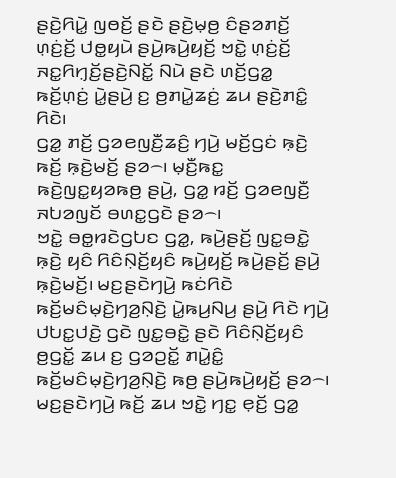ꤔꤢꤧ꤬ꤖꤣꤧ꤭ ꤜꤥꤢꤩ꤬ ꤔꤢꤧ ꤔꤢꤧ꤬ꤗ꤫ꤥ꤬ ꤢꤨꤔꤤꤊꤢꤩ꤬ ꤛ꤫ꤢꤦ꤬ꤢꤩ꤬ ꤓꤥ꤭ꤟꤣꤧ ꤔꤣꤧ꤬ꤒꤣꤧ꤬ꤟꤢꤩ꤬ ꤠꤢꤧ꤭ ꤛ꤫ꤢꤦ꤬ꤢꤩ꤬ ꤏꤢ꤭ꤖꤚ꤫ꤢꤩ꤬ꤔꤢꤧ꤬ꤡꤢꤩ꤭ ꤡꤣꤧ ꤔꤢꤧ ꤛꤢꤩ꤬ꤞꤤ꤭ ꤒꤢꤩ꤬ꤛ꤫ꤢꤦ꤬ ꤣꤧ꤭ꤔꤣꤧ꤬ ꤢ꤬ ꤥ꤬ꤊꤣꤧ꤭ꤘꤢꤦ꤬ ꤘꤣ ꤔꤢꤧ꤬ꤊꤢꤨ꤭ ꤖꤢꤧ꤯
ꤞꤤ꤭ ꤊꤢꤩ꤬ ꤞꤤꤕꤜꤢꤪ꤬ꤘꤢꤨ꤬ ꤚꤣꤧ꤬ ꤗꤢꤩ꤬ꤞꤢꤦ ꤒ꤫ꤢꤧ꤬ ꤒꤢꤩ꤬ ꤒ꤫ꤢꤧ꤬ꤗꤢꤩ꤬ ꤔꤤ꤮꤯ ꤗ꤫ꤢꤪ꤬ꤒꤢ꤭ ꤒꤢꤧ꤬ꤜꤢ꤭ꤟꤤꤒꤥ꤬ ꤔꤣꤧ꤬, ꤞꤤ꤭ ꤙꤢꤩ꤬ ꤞꤤꤕꤜꤢꤪ꤬ ꤏꤝꤤꤜꤢꤩ ꤋꤛꤢ꤭ꤞꤢꤧ ꤔꤤ꤮꤯
ꤠꤢꤧ꤭ ꤋꤥ꤭ꤙꤢꤧꤞꤝꤢ ꤞꤤ꤭, ꤒꤣꤧ꤬ꤔꤢꤩ꤬ ꤜꤢ꤭ꤋꤢꤧ꤭ ꤒ꤫ꤢꤧ꤬ ꤟꤢꤨ ꤖꤢꤨꤡ꤫ꤢꤩ꤬ꤟꤢꤨ ꤒꤣꤧ꤬ꤟꤢꤩ꤬ ꤒꤣꤧ꤬ꤔꤢꤩ꤬ ꤔꤣꤧ꤬ ꤒ꤫ꤢꤧ꤬ꤗꤢꤩ꤬꤯ ꤗꤢ꤬ꤔꤢꤧꤚꤣꤧ꤬ ꤒꤢꤦꤖꤢꤧ ꤒꤢꤩ꤬ꤗꤢꤨꤗ꤫ꤢꤧ꤬ꤚꤤ꤬ꤡ꤫ꤢꤧ꤬ ꤣꤧ꤭ꤒꤣ꤬ꤡꤣ꤬ ꤔꤣꤧ꤬ ꤖꤢꤧ ꤚꤣꤧ꤬ ꤓꤝꤢ꤭ꤓꤢꤧ꤬ ꤞꤢꤧ ꤜꤢ꤭ꤋꤢꤧ꤭ ꤔꤢꤧ ꤖꤢꤨꤡ꤫ꤢꤩ꤬ꤟꤢꤨ ꤥ꤬ꤞꤢꤩ꤭ ꤘꤣ ꤢ꤬ ꤞꤤꤑꤢꤩ꤭ ꤊꤣꤧ꤭ꤢꤨ꤭ ꤒꤢꤩ꤬ꤗꤢꤨꤗ꤫ꤢꤧ꤬ꤚꤤ꤬ꤡ꤫ꤢꤧ꤬ ꤒꤥ꤬ ꤔꤣꤧ꤬ꤒꤣꤧ꤬ꤟꤢꤩ꤬ ꤔꤤ꤮꤯ ꤗꤢ꤬ꤔꤢꤧꤚꤣꤧ꤬ ꤒꤢꤩ꤬ ꤘꤣ ꤠꤢꤧ꤭ ꤚꤢ꤭ ꤕ꤫ꤢꤩ꤬ ꤞꤤ꤭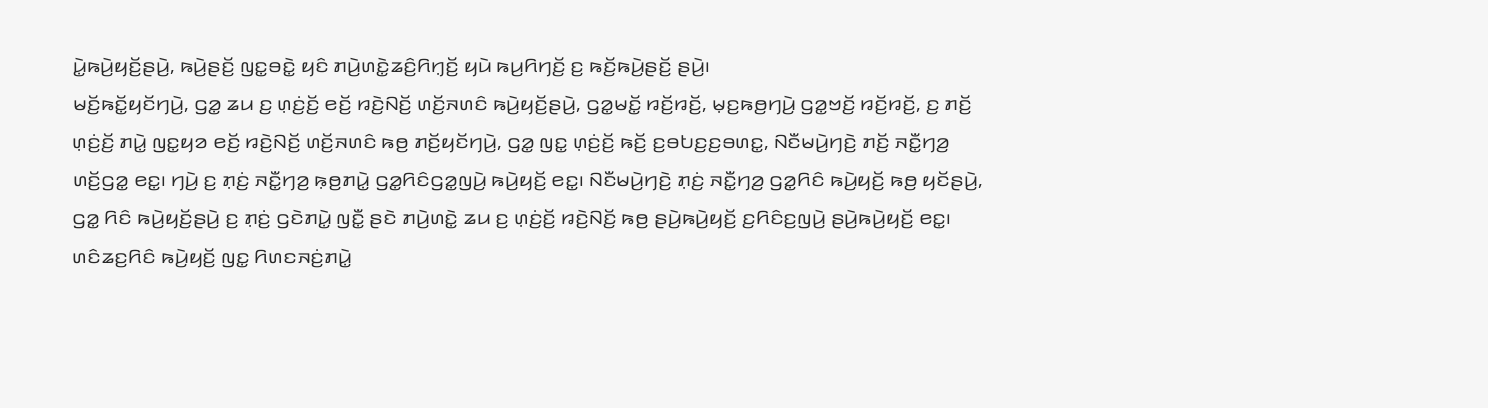ꤣꤧ꤭ꤒꤣꤧ꤬ꤟꤢꤩ꤬ꤔꤣꤧ꤬, ꤒꤣꤧ꤬ꤔꤢꤩ꤬ ꤜꤢ꤭ꤋꤢꤧ꤭ ꤟꤢꤨ ꤊꤣꤧ꤬ꤛꤢꤧ꤭ꤘꤢꤨ꤬ꤖꤚ꤫ꤢꤩ꤬ ꤟꤣꤧ ꤒꤣ꤬ꤖꤚꤢꤩ꤬ ꤢ꤬ ꤒꤢꤩ꤬ꤒꤣꤧ꤬ꤔꤢꤩ꤬ ꤔꤣꤧ꤬꤯
ꤗꤢꤩ꤬ꤒꤢꤩ꤭ꤟꤢꤩꤚꤣꤧ꤬, ꤞꤤ꤭ ꤘꤣ ꤢ꤬ ꤛ꤫ꤢꤦ꤬ꤢꤩ꤬ ꤕꤢꤩ꤬ ꤙꤢꤧ꤬ꤡꤢꤩ꤬ ꤛꤢꤩ꤬ꤏꤛꤢꤨ ꤒꤣꤧ꤬ꤟꤢꤩ꤬ꤔꤣꤧ꤬, ꤞꤤ꤭ꤗꤢꤩ꤭ ꤙꤢꤩ꤬ꤙꤢꤩ꤬, ꤗ꤫ꤢ꤬ꤒꤥ꤬ꤚꤣꤧ꤬ ꤞꤤ꤭ꤠꤢꤩ꤬ ꤙꤢꤩ꤬ꤙꤢꤩ꤬, ꤢ꤬ ꤊꤢꤩ꤬ ꤛ꤫ꤢꤦ꤬ꤢꤩ꤬ ꤊꤣꤧ꤭ ꤜꤢ꤭ꤟꤤ ꤕꤢꤩ꤬ ꤙꤢꤧ꤬ꤡꤢꤩ꤬ ꤛꤢꤩ꤬ꤏꤛꤢꤨ ꤒꤥ꤬ ꤊꤢꤩ꤬ꤟꤢꤩꤚꤣꤧ꤬, ꤞꤤ꤭ ꤜꤢ꤭ ꤛ꤫ꤢꤦ꤬ꤢꤩ꤬ ꤒꤢꤩ꤬ ꤢ꤬ꤋꤝꤢ꤬ꤢ꤬ꤋꤛꤢ꤭, ꤡꤢꤪꤗꤣꤧ꤬ꤚꤢꤧ꤬ ꤊꤢꤩ꤬ ꤏꤢꤪ꤭ꤚꤤ꤬ ꤛꤢꤩ꤬ꤞꤤ꤭ ꤕꤢ꤭꤯ ꤚꤣꤧ꤬ ꤢ꤬ ꤊ꤫ꤢꤦ꤬ ꤏꤢꤪ꤭ꤚꤤ꤬ ꤒ꤫ꤥ꤬ꤊꤣꤧ꤭ ꤞꤤ꤭ꤖꤢꤨꤞꤤ꤭ꤜꤣꤧ꤬ ꤒꤣꤧ꤬ꤟꤢꤩ꤬ ꤕꤢ꤭꤯ ꤡꤢꤪꤗꤣꤧ꤬ꤚꤢꤧ꤬ ꤊ꤫ꤢꤦ꤬ ꤏꤢꤪ꤭ꤚꤤ꤬ ꤞꤤ꤭ꤖꤢꤨ ꤒꤣꤧ꤬ꤟꤢꤩ꤬ ꤒꤥ꤬ ꤟꤢꤩꤔꤣꤧ꤬, ꤞꤤ꤭ ꤖꤢꤨ ꤒꤣꤧ꤬ꤟꤢꤩ꤬ꤔꤣꤧ꤬ ꤢ꤬ ꤊ꤫ꤢꤦ꤬ ꤞꤢꤧꤊꤣꤧ꤭ ꤜꤢꤪ꤭ ꤔꤢꤧ ꤊꤣꤧ꤬ꤛꤢꤧ꤭ ꤘꤣ ꤢ꤬ ꤛ꤫ꤢꤦ꤬ꤢꤩ꤬ ꤙꤢꤧ꤬ꤡꤢꤩ꤬ ꤒꤥ꤬ ꤔꤣꤧ꤬ꤒꤣꤧ꤬ꤟꤢꤩ꤬ ꤢ꤬ꤖꤢꤨꤢ꤬ꤜꤣꤧ꤬ ꤔꤣꤧ꤬ꤒꤣꤧ꤬ꤟꤢꤩ꤬ ꤕꤢ꤭꤯
ꤛꤢꤨꤘꤢ꤬ꤖꤢꤨ ꤒꤣꤧ꤬ꤟꤢꤩ꤬ ꤜꤢ꤭ ꤖꤛꤢꤏꤢꤦ꤬ꤊꤣꤧ꤭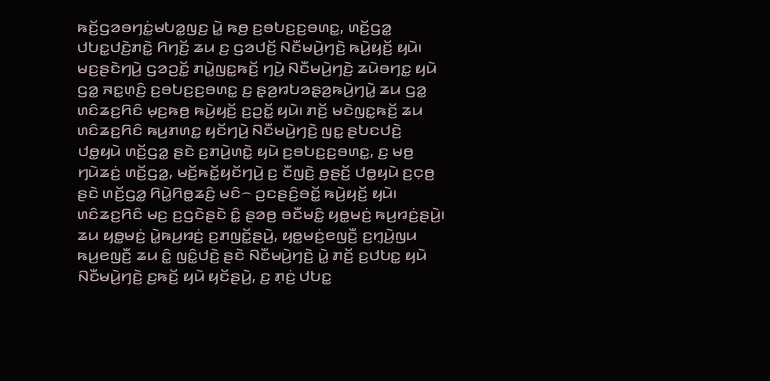ꤒꤢꤩ꤬ꤞꤤꤋꤚꤢꤦ꤭ꤗꤝꤤ꤭ꤜꤢ꤬ ꤣꤧ꤭ ꤒꤥ꤬ ꤢ꤬ꤋꤝꤢ꤬ꤢ꤬ꤋꤛꤢ꤭, ꤛꤢꤩ꤬ꤞꤤ꤭ ꤓꤝꤢ꤭ꤓꤢꤧ꤬ꤊꤢꤧ꤭ ꤖꤚꤢꤩ꤬ ꤘꤣ ꤢ꤬ ꤞꤤꤓꤢꤩ꤬ ꤡꤢꤪꤗꤣꤧ꤬ꤚꤢꤧ꤬ ꤒꤣꤧ꤬ꤟꤢꤩ꤬ ꤟꤣꤧ꤯ ꤗꤢ꤬ꤔꤢꤧꤚꤣꤧ꤬ ꤞꤤꤑꤢꤩ꤭ ꤊꤣꤧ꤭ꤜꤢ꤭ꤒꤢꤩ꤬ ꤚꤣꤧ꤬ ꤡꤢꤪꤗꤣꤧ꤬ꤚꤢꤧ꤬ ꤘꤣꤧꤋꤚꤢ꤭ ꤟꤣꤧ ꤞꤤ꤭ ꤏꤢ꤭ꤛ꤫ꤢꤨ꤬ ꤢ꤬ꤋꤝꤢ꤬ꤢ꤬ꤋꤛꤢ꤭ ꤢ꤬ ꤔ꤫ꤤ꤬ꤙꤝꤤꤔ꤫ꤤ꤬ꤒꤣꤧ꤬ꤚꤣꤧ꤭ ꤘꤣ ꤞꤤ꤭ ꤛꤢꤨꤘꤢ꤬ꤖꤢꤨ ꤗ꤫ꤢ꤬ꤒꤥ꤬ ꤒꤣꤧ꤬ꤟꤢꤩ꤬ ꤢ꤬ꤑꤢꤩ꤭ ꤟꤣꤧ꤯ ꤊꤢꤩ꤬ ꤗꤢꤧꤜꤢ꤭ꤒꤢꤩ꤬ ꤘꤣ ꤛꤢꤨꤘꤢ꤬ꤖꤢꤨ ꤒꤣ꤬ꤊꤛꤢ꤭ ꤟꤢꤩꤚꤣꤧ꤬ ꤡꤢꤪꤗꤣꤧ꤬ꤚꤢꤧ꤬ ꤜꤢ꤭ ꤔꤝꤢꤓꤢꤧ꤬ ꤓꤥ꤭ꤟꤣꤧ ꤛꤢꤩ꤬ꤞꤤ꤭ ꤔꤢꤧ ꤢ꤬ꤊꤣꤧ꤬ꤛꤢꤧ꤭ ꤟꤣꤧ ꤢ꤬ꤋꤝꤢ꤬ꤢ꤬ꤋꤛꤢ꤭, ꤢ꤬ ꤗꤥ꤬ ꤚꤣꤧꤘꤢꤦ꤬ ꤛꤢꤩ꤬ꤞꤤ꤭, ꤗꤢꤩ꤬ꤒꤢꤩ꤭ꤟꤢꤩꤚꤣꤧ꤬ ꤢ꤬ ꤢꤪꤜꤢꤧ꤬ ꤥ꤬ꤔꤢꤩ꤬ ꤓꤥ꤭ꤟꤣꤧ ꤢ꤬ꤍ꤫ꤥ꤬ ꤔꤢꤧ ꤛꤢꤩ꤬ꤞꤤ꤭ ꤖꤣꤧ꤭ꤖꤥ꤭ꤘꤢꤨ꤬ ꤗꤢꤨ꤮ ꤑꤢꤔꤢꤨ꤬ꤋꤢꤩ꤭ ꤒꤣꤧ꤬ꤟꤢꤩ꤬ ꤟꤣꤧ꤯
ꤛꤢꤨꤘꤢ꤬ꤖꤢꤨ ꤗꤢ꤬ ꤢ꤬ꤞꤢꤧꤔꤢꤧ ꤢꤨ꤭ ꤔꤤꤥ꤬ ꤋꤢꤪꤗꤢꤨ꤭ ꤟꤥ꤭ꤗꤢꤦ꤬ ꤒꤣ꤬ꤙꤢꤦ꤬ꤔꤣꤧ꤬꤯ ꤘꤣ ꤟꤥ꤭ꤗꤢꤦ꤬ ꤣꤧ꤭ꤒꤣ꤬ꤙꤢꤦ꤬ ꤢ꤬ꤊꤜꤢꤩ꤭ꤔꤣꤧ꤬, ꤟꤥ꤭ꤗꤢꤦ꤬ꤕꤜꤢꤪ꤬ ꤢ꤬ꤚ꤫ꤣꤧ꤬ꤜꤣ ꤒꤣ꤬ꤕꤜꤢꤪ꤬ ꤘꤣ ꤢꤨ꤭ ꤜꤢꤨ꤭ꤓꤢꤧ꤬ ꤔꤢꤧ ꤡꤢꤪꤗꤣꤧ꤬ꤚꤢꤧ꤬ ꤣꤧ꤭ ꤊꤢꤩ꤬ ꤢ꤬ꤓꤝꤢ꤭ ꤟꤣꤧ ꤡꤢꤪꤗꤣꤧ꤬ꤚꤢꤧ꤬ ꤢ꤬ꤒꤢꤩ꤬ ꤟꤣꤧ ꤟꤢꤩꤔꤣꤧ꤬, ꤢ꤬ ꤊ꤫ꤢꤦ꤬ ꤓꤝꤢ꤭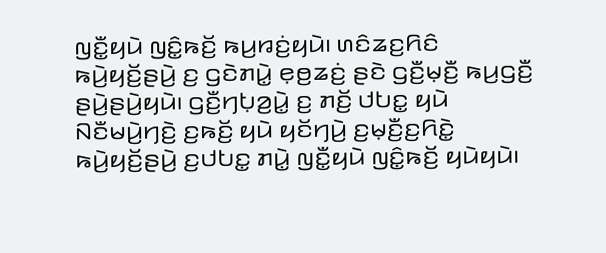ꤜꤢꤪ꤭ꤟꤣꤧ ꤜꤢꤨ꤭ꤒꤢꤩ꤬ ꤒꤣ꤬ꤙꤢꤦ꤬ꤟꤣꤧ꤯ ꤛꤢꤨꤘꤢ꤬ꤖꤢꤨ ꤒꤣꤧ꤬ꤟꤢꤩ꤬ꤔꤣꤧ꤬ ꤢ꤬ ꤞꤢꤧꤊꤣꤧ꤭ ꤕ꤫ꤥ꤬ꤘꤢꤦ꤬ ꤔꤢꤧ ꤞꤢꤪ꤬ꤗ꤫ꤢꤪ꤬ ꤒꤣ꤬ꤞꤢꤪ꤬ ꤔꤣꤧ꤬ꤔꤣꤧ꤬ꤟꤣꤧ꤯ ꤞꤢꤪ꤬ꤚꤝ꤫ꤤ꤬ꤣꤧ꤭ ꤢ꤬ ꤊꤢꤩ꤬ ꤓꤝꤢ꤭ ꤟꤣꤧ ꤡꤢꤪꤗꤣꤧ꤬ꤚꤢꤧ꤬ ꤢ꤬ꤒꤢꤩ꤬ ꤟꤣꤧ ꤟꤢꤩꤚꤣꤧ꤬ ꤢ꤬ꤗ꤫ꤢꤪ꤬ꤢ꤬ꤖꤢꤧ꤭ ꤒꤣꤧ꤬ꤟꤢꤩ꤬ꤔꤣꤧ꤬ ꤢ꤬ꤓꤝꤢ꤭ ꤊꤣꤧ꤭ ꤜꤢꤪ꤭ꤟꤣꤧ ꤜꤢꤨ꤭ꤒꤢꤩ꤬ ꤟꤣꤧꤟꤣꤧ꤯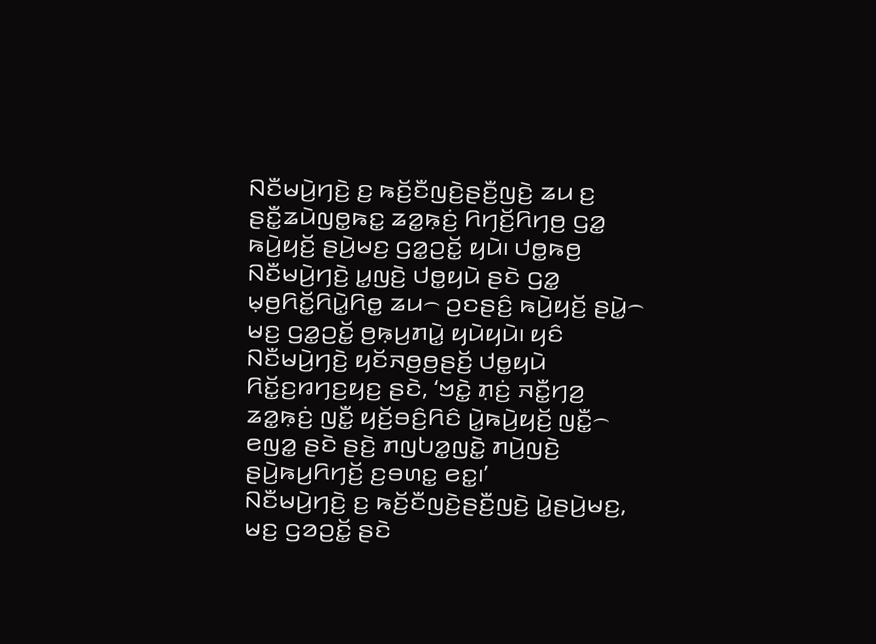ꤡꤢꤪꤗꤣꤧ꤬ꤚꤢꤧ꤬ ꤢ꤬ ꤒꤢꤩ꤬ꤢꤪꤜꤢꤧ꤬ꤔꤢꤪ꤬ꤜꤢꤧ꤬ ꤘꤣ ꤢ꤬ ꤔꤢꤪ꤭ꤘꤣꤧꤜꤥ꤭ꤒꤢ꤭ ꤘꤤ꤭ꤒ꤫ꤢꤦ꤬ ꤖꤚꤢꤩ꤬ꤖꤚꤥ꤬ ꤞꤤ꤭ ꤒꤣꤧ꤬ꤟꤢꤩ꤬ ꤔꤣꤧ꤬ꤗꤢ꤬ ꤞꤤ꤭ꤑꤢꤩ꤭ ꤟꤣꤧ꤯ ꤓꤥ꤭ꤒꤥ꤬ ꤡꤢꤪꤗꤣꤧ꤬ꤚꤢꤧ꤬ ꤣ꤭ꤜꤢꤧ꤬ ꤓꤥ꤭ꤟꤣꤧ ꤔꤢꤧ ꤞꤤ꤭ ꤗ꤫ꤥ꤬ꤖꤢꤩ꤭ꤖꤣꤧ꤭ꤖꤥ꤭ ꤘꤣ꤮ ꤑꤢꤔꤢꤨ꤬ ꤒꤣꤧ꤬ꤟꤢꤩ꤬ ꤔꤣꤧ꤭꤮ ꤗꤢ꤬ ꤞꤤ꤭ꤑꤢꤩ꤭ ꤥ꤬ꤒ꤫ꤣ꤬ꤊꤣꤧ꤭ ꤟꤣꤧꤟꤣꤧ꤯ ꤟꤢꤨ ꤡꤢꤪꤗꤣꤧ꤬ꤚꤢꤧ꤬ ꤟꤢꤩꤏꤥ꤬ꤥ꤬ꤔꤢꤩ꤬ ꤓꤥ꤭ꤟꤣꤧ ꤖꤢꤩ꤭ꤢ꤬ꤙꤚꤢ꤬ꤟꤢ꤬ ꤔꤢꤧ, ‘ꤠꤢꤧ꤭ ꤊ꤫ꤢꤦ꤬ ꤏꤢꤪ꤭ꤚꤤ꤬ ꤘꤤ꤭ꤒ꤫ꤢꤦ꤬ ꤜꤢꤪ꤭ ꤟꤢꤩ꤬ꤋꤢꤨ꤬ꤖꤢꤨ ꤣꤧ꤭ꤒꤣꤧ꤬ꤟꤢꤩ꤬ ꤜꤢꤪ꤭꤮ ꤕꤜꤤ꤭ ꤔꤢꤧ ꤔꤢꤧ꤬ ꤊꤜꤝꤤ꤭ꤜꤢꤧ꤭ ꤊꤣꤧ꤬ꤜꤢꤧ꤬ ꤔꤣꤧ꤬ꤒꤣ꤬ꤖꤚꤢꤩ꤬ ꤢ꤬ꤋꤛꤢ꤭ ꤕꤢ꤭꤯’
ꤡꤢꤪꤗꤣꤧ꤬ꤚꤢꤧ꤬ ꤢ꤬ ꤒꤢꤩ꤬ꤢꤪꤜꤢꤧ꤬ꤔꤢꤪ꤬ꤜꤢꤧ꤬ ꤣꤧ꤭ꤔꤣꤧ꤬ꤗꤢ꤬, ꤗꤢ꤬ ꤞꤤꤑꤢꤩ꤭ ꤔꤢꤧ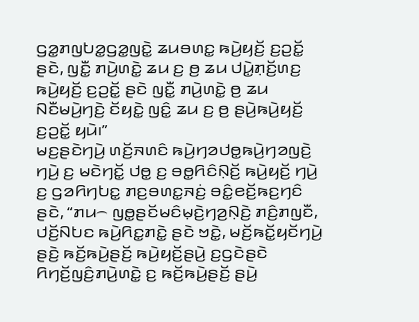ꤞꤤ꤭ꤊꤜꤝꤤ꤭ꤞꤤ꤭ꤜꤢꤧ꤭ ꤘꤣꤋꤛꤢ꤭ ꤒꤣꤧ꤬ꤟꤢꤩ꤬ ꤢ꤬ꤑꤢꤩ꤭ ꤔꤢꤧ, ꤜꤢꤪ꤭ ꤊꤣꤧ꤬ꤛꤢꤧ꤭ ꤘꤣ ꤢ꤬ ꤥ꤬ ꤘꤣ ꤓꤣꤧ꤭ꤊ꤫ꤢꤩ꤬ꤛꤢ꤬ ꤒꤣꤧ꤬ꤟꤢꤩ꤬ ꤢ꤬ꤑꤢꤩ꤭ ꤔꤢꤧ ꤜꤢꤪ꤭ ꤊꤣꤧ꤬ꤛꤢꤧ꤭ ꤥ꤬ ꤘꤣ ꤡꤢꤪꤗꤣꤧ꤬ꤚꤢꤧ꤬ ꤢꤩꤟꤢꤧ꤭ ꤜꤢꤨ꤭ ꤘꤣ ꤢ꤬ ꤥ꤬ ꤔꤣꤧ꤬ꤒꤣꤧ꤬ꤟꤢꤩ꤬ ꤢ꤬ꤑꤢꤩ꤭ ꤟꤣꤧ꤯”
ꤗꤢ꤬ꤔꤢꤧꤚꤣꤧ꤬ ꤛꤢꤩ꤬ꤏꤛꤢꤨ ꤒꤣꤧ꤬ꤚꤤꤓꤥ꤭ꤒꤣꤧ꤬ꤚꤤꤜꤢꤧ꤬ ꤚꤣꤧ꤬ ꤢ꤬ ꤗꤢꤧꤚꤢꤩ꤭ ꤓꤥ꤭ ꤢ꤬ ꤋꤥ꤭ꤖꤢꤨꤡ꤫ꤢꤩ꤬ ꤒꤣꤧ꤬ꤟꤢꤩ꤬ ꤚꤣꤧ꤬ ꤢ꤬ ꤞꤤꤖꤚꤝꤢ꤭ ꤊꤢ꤬ꤋꤛꤢ꤭ꤏꤢꤦ꤬ ꤋꤢꤨ꤭ꤕꤢꤩ꤬ꤒꤢ꤬ꤚꤢꤨ ꤔꤢꤧ, “ꤊꤣ꤮ ꤜꤥ꤭ꤔꤢꤩꤗꤢꤨꤗ꤫ꤢꤧ꤬ꤚꤤ꤬ꤡ꤫ꤢꤧ꤬ ꤊꤢꤨ꤬ꤊꤜꤢꤪ, ꤓꤢꤩ꤬ꤡꤝꤢ ꤒꤣꤧ꤬ꤖꤢ꤭ꤊꤢꤧ꤭ ꤔꤢꤧ ꤠꤢꤧ꤭, ꤗꤢꤩ꤬ꤒꤢꤩ꤭ꤟꤢꤩꤚꤣꤧ꤬ ꤔꤢꤧ꤬ ꤒꤢꤩ꤬ꤒꤣꤧ꤬ꤔꤢꤩ꤬ ꤒꤣꤧ꤬ꤟꤢꤩ꤬ꤔꤣꤧ꤬ ꤢ꤬ꤞꤢꤧꤔꤢꤧ ꤖꤚꤢꤩ꤬ꤜꤢꤨ꤬ꤊꤣꤧ꤬ꤛꤢꤧ꤭ ꤢ꤬ ꤒꤢꤩ꤬ꤒꤣꤧ꤬ꤔꤢꤩ꤬ ꤔꤣꤧ꤬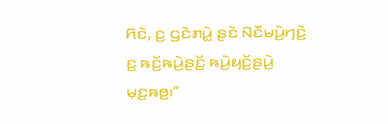ꤖꤢꤧ, ꤢ꤬ ꤞꤢꤧꤊꤣꤧ꤭ ꤔꤢꤧ ꤡꤢꤪꤗꤣꤧ꤬ꤚꤢꤧ꤬ ꤢ꤬ ꤒꤢꤩ꤬ꤒꤣꤧ꤬ꤔꤢꤩ꤬ ꤒꤣꤧ꤬ꤟꤢꤩ꤬ꤔꤣꤧ꤬ ꤗ꤫ꤢ꤬ꤒꤥ꤬꤯”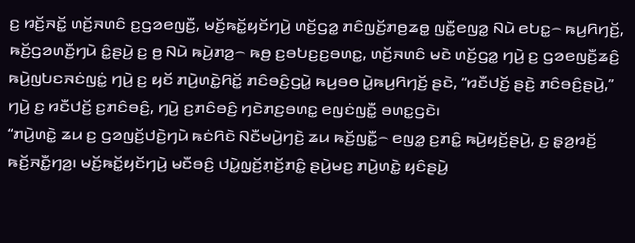ꤢ꤬ ꤙꤢꤩ꤬ꤏꤢꤩ꤭ ꤛꤢꤩ꤬ꤏꤛꤢꤨ ꤢ꤬ꤞꤤꤕꤜꤢꤪ꤬, ꤗꤢꤩ꤬ꤒꤢꤩ꤭ꤟꤢꤩꤚꤣꤧ꤬ ꤛꤢꤩ꤬ꤞꤤ꤭ ꤊꤢꤨꤜꤢꤩ꤬ꤊꤥ꤬ꤘꤥ꤭ ꤜꤢꤪ꤭ꤕꤜꤤ꤭ ꤡꤣꤧ ꤕꤝꤢ꤭꤮ ꤒꤣ꤬ꤖꤚꤢꤩ꤬, ꤒꤢꤩ꤬ꤞꤤꤛꤢꤪ꤬ꤚꤣꤧ ꤢꤨ꤭ꤔꤣꤧ꤬ ꤢ꤬ ꤥ꤬ ꤡꤣꤧ ꤒꤣꤧ꤬ꤊꤤ꤬꤮ ꤒꤥ꤬ ꤢ꤬ꤋꤝꤢ꤬ꤢ꤬ꤋꤛꤢ꤭, ꤛꤢꤩ꤬ꤏꤛꤢꤨ ꤗꤢꤧ ꤛꤢꤩ꤬ꤞꤤ꤭ ꤚꤣꤧ꤬ ꤢ꤬ ꤞꤤꤕꤜꤢꤪ꤬ꤘꤢꤨ꤬ ꤒꤣꤧ꤬ꤜꤝꤢꤏꤢꤦꤜꤢꤦ꤭ ꤚꤣꤧ꤬ ꤢ꤬ ꤟꤢꤩ ꤊꤣꤧ꤬ꤛꤢꤧ꤭ꤖꤢꤩ꤭ ꤊꤢꤨꤋꤢꤨ꤬ꤞꤣꤧ꤭ ꤒꤣ꤬ꤋꤥ ꤣꤧ꤭ꤒꤣ꤬ꤖꤚꤢꤩ꤬ ꤔꤢꤧ, “ꤙꤢꤪꤓꤢꤩ꤬ ꤔꤢꤧ꤬ ꤊꤢꤨꤋꤢꤨ꤬ꤔꤣꤧ꤬,” ꤚꤣꤧ꤬ ꤢ꤬ ꤙꤢꤪꤓꤢꤩ꤬ ꤢ꤬ꤊꤢꤨꤋꤢꤨ꤬, ꤚꤣꤧ꤬ ꤢ꤬ꤊꤢꤨꤋꤢꤨ꤬ ꤚꤢꤧꤊꤢ꤬ꤋꤛꤢ꤭ ꤕꤜꤢꤦꤜꤢꤪ꤭ ꤋꤛꤢ꤭ꤞꤢꤧ꤯
“ꤊꤣꤧ꤬ꤛꤢꤧ꤭ ꤘꤣ ꤢ꤬ ꤞꤤꤜꤢꤩ꤬ꤓꤢꤧ꤬ꤚꤣꤧ ꤒꤢꤦꤖꤢꤧ ꤡꤢꤪꤗꤣꤧ꤬ꤚꤢꤧ꤬ ꤘꤣ ꤒꤢꤩ꤬ꤜꤢꤪ꤭꤮ ꤕꤜꤤ꤭ ꤢ꤬ꤊꤢꤨ꤭ ꤒꤣꤧ꤬ꤟꤢꤩ꤬ꤔꤣꤧ꤬, ꤢ꤬ ꤔ꤫ꤤ꤬ꤙꤢꤩ꤬ ꤒꤢꤩ꤬ꤏꤢꤪ꤭ꤚꤤ꤬꤯ ꤗꤢꤩ꤬ꤒꤢꤩ꤭ꤟꤢꤩꤚꤣꤧ꤬ ꤗꤢꤪꤋꤢꤨ꤬ ꤓꤣꤧ꤭ꤜ꤫ꤢꤩ꤬ꤊ꤫ꤢꤩ꤬ꤊꤢꤨ꤭ ꤔꤣꤧ꤬ꤗꤢ꤬ ꤊꤣꤧ꤬ꤛꤢꤧ꤭ ꤟꤢꤨꤔꤣꤧ꤬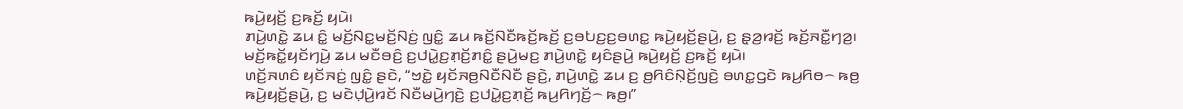ꤒꤣꤧ꤬ꤟꤢꤩ꤬ ꤢ꤬ꤒꤢꤩ꤬ ꤟꤣꤧ꤯
ꤊꤣꤧ꤬ꤛꤢꤧ꤭ ꤘꤣ ꤢꤨ꤭ ꤗꤢꤩ꤬ꤡꤢ꤭ꤗꤢꤩ꤬ꤡꤢꤦ꤬ ꤜꤢꤨ꤭ ꤘꤣ ꤒꤢꤩ꤬ꤡꤢꤪꤒꤢꤩ꤬ꤒꤢꤩ꤬ ꤢ꤬ꤋꤝꤢ꤬ꤢ꤬ꤋꤛꤢ꤭ ꤒꤣꤧ꤬ꤟꤢꤩ꤬ꤔꤣꤧ꤬, ꤢ꤬ ꤔ꤫ꤤ꤬ꤙꤢꤩ꤬ ꤒꤢꤩ꤬ꤏꤢꤪ꤭ꤚꤤ꤬꤯ ꤗꤢꤩ꤬ꤒꤢꤩ꤭ꤟꤢꤩꤚꤣꤧ꤬ ꤘꤣ ꤗꤢꤪꤋꤢꤨ꤬ ꤢ꤬ꤓꤣꤧ꤭ꤢ꤬ꤊ꤫ꤢꤩ꤬ꤊꤢꤨ꤭ ꤔꤣꤧ꤬ꤗꤢ꤬ ꤊꤣꤧ꤬ꤛꤢꤧ꤭ ꤟꤢꤨꤔꤣꤧ꤬ ꤒꤣꤧ꤬ꤟꤢꤩ꤬ ꤢ꤬ꤒꤢꤩ꤬ ꤟꤣꤧ꤯
ꤛꤢꤩ꤬ꤏꤛꤢꤨ ꤟꤢꤩꤏꤢꤦ꤬ ꤜꤢꤨ꤭ ꤔꤢꤧ, “ꤠꤢꤧ꤭ ꤟꤢꤩꤏꤥ꤬ꤡꤢꤪꤡꤢꤪ ꤔꤢꤧ꤬, ꤊꤣꤧ꤬ꤛꤢꤧ꤭ ꤘꤣ ꤢ꤬ ꤥ꤬ꤖꤢꤨꤡ꤫ꤢꤩ꤬ꤜꤢꤧ꤬ ꤋꤛꤢ꤭ꤞꤢꤧ ꤒꤣ꤬ꤖꤥ꤮ ꤒꤥ꤬ ꤒꤣꤧ꤬ꤟꤢꤩ꤬ꤔꤣꤧ꤬, ꤢ꤬ ꤗꤢꤧꤓ꤫ꤣꤧ꤬ꤙꤢꤩ ꤡꤢꤪꤗꤣꤧ꤬ꤚꤢꤧ꤬ ꤢ꤬ꤓꤣꤧ꤭ꤢ꤬ꤊ꤫ꤢꤩ꤬ ꤒꤣ꤬ꤖꤚꤢꤩ꤬꤮ ꤒꤥ꤬꤯”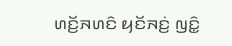ꤛꤢꤩ꤬ꤏꤛꤢꤨ ꤟꤢꤩꤏꤢꤦ꤬ ꤜꤢꤨ꤭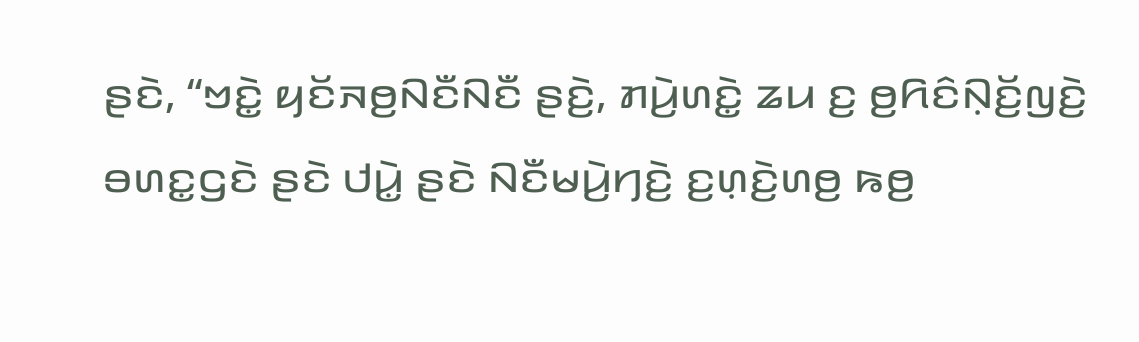ꤔꤢꤧ, “ꤠꤢꤧ꤭ ꤟꤢꤩꤏꤥ꤬ꤡꤢꤪꤡꤢꤪ ꤔꤢꤧ꤬, ꤊꤣꤧ꤬ꤛꤢꤧ꤭ ꤘꤣ ꤢ꤬ ꤥ꤬ꤖꤢꤨꤡ꤫ꤢꤩ꤬ꤜꤢꤧ꤬ ꤋꤛꤢ꤭ꤞꤢꤧ ꤔꤢꤧ ꤓꤣꤧ꤭ ꤔꤢꤧ ꤡꤢꤪꤗꤣꤧ꤬ꤚꤢꤧ꤬ ꤢ꤬ꤛ꤫ꤢꤧ꤬ꤛꤥ꤬ ꤒꤥ꤬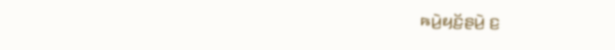ꤒꤣꤧ꤬ꤟꤢꤩ꤬ꤔꤣꤧ꤬ ꤢ꤬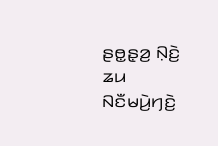ꤔꤥ꤭ꤔ꤫ꤤ꤬ ꤡ꤫ꤢꤧ꤬ ꤘꤣ ꤡꤢꤪꤗꤣꤧ꤬ꤚꤢꤧ꤬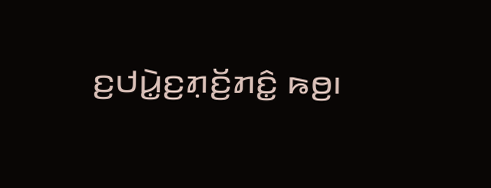ꤢ꤬ꤓꤣꤧ꤭ꤢ꤬ꤊ꤫ꤢꤩ꤬ꤊꤢꤨ꤭ ꤒꤥ꤬꤯